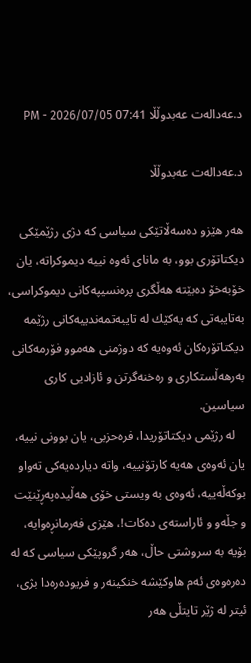د.عه‌داله‌ت عه‌بدوڵڵا 07:41 PM - 2026/07/05

د.عەدالەت عەبدوڵڵا

هه‌ر هێزو ده‌سه‌ڵاتێكی سیاسی كه‌ دژی رژێمێكی دیكتاتۆری بوو، به‌ مانای ئه‌وه‌ نییه دیموكراته‌، یان خۆبه‌خۆ ده‌بێته‌ هه‌ڵگری پره‌نسیپه‌كانی دیموكراسی‌، به‌تایبه‌تی كه‌ یه‌كێك له‌ تایبه‌تمه‌ندییه‌كانی رژێمه‌ دیكتاتۆره‌كان ئه‌وه‌یه‌ كه‌ دوژمنی هه‌موو فۆرمه‌كانی به‌رهه‌ڵستكاری و ره‌خنه‌گرتن و ئازادیی كاری سیاسین‌.
   له‌ رژێمی دیكتاتۆریدا، فره‌حزبی، یان بوونی نییه‌، یان ئه‌وه‌ی هه‌یه‌ كارتۆنییه‌، واته‌ دیارده‌یه‌كی ته‌واو بوكه‌ڵه‌ییه، ئه‌وه‌ی به‌ ویستی خۆی هه‌ڵیده‌په‌ڕێنێت و جڵه‌و و ئاراسته‌ی ده‌كات!، هێزی فه‌رمانڕه‌وایه‌‌، بۆیه‌ به‌ سروشتی حاڵ، هه‌ر گروپێكی سیاسی كه‌ له‌ ده‌ره‌وه‌ی ئه‌م هاوكێشه‌ خنكینه‌ر و فریوده‌ره‌دا بژی‌، ئیتر له‌ ژێر تایتڵی هه‌ر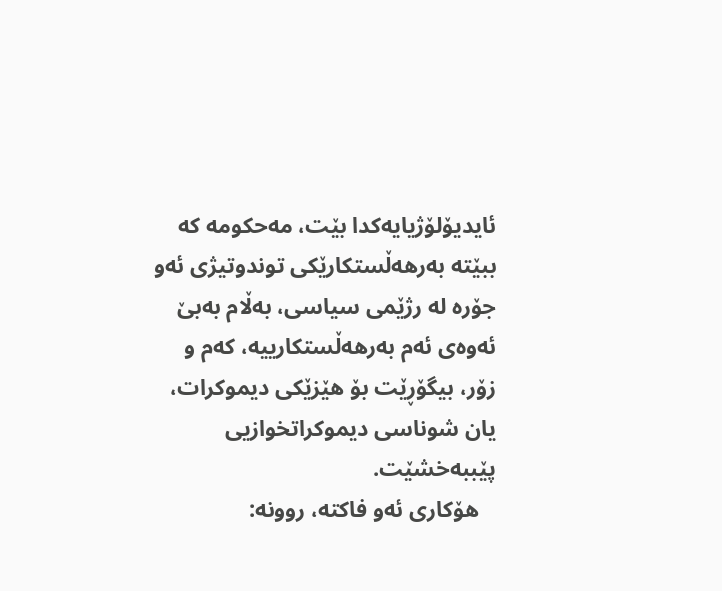ئایدیۆلۆژیایه‌كدا بێت، مه‌حكومه‌ كه‌ ببێته‌ به‌رهه‌ڵستكارێكی توندوتیژی ئه‌و جۆره‌ له‌ رژێمی سیاسی، به‌ڵام به‌بێ ئه‌وه‌ی ئه‌م به‌رهه‌ڵستكارییه،‌ كه‌م و زۆر، بیگۆڕێت بۆ هێزێكی دیموكرات، یان شوناسی دیموكراتخوازیی پێببه‌خشێت.
   هۆكاری ئه‌و فاكته‌‌، روونه‌‌: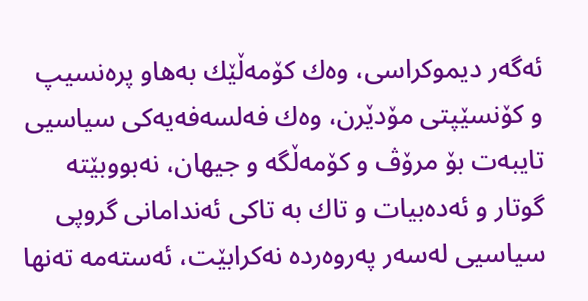ئه‌گه‌ر دیموكراسی، وه‌ك كۆمه‌ڵێك به‌هاو پره‌نسیپ و كۆنسێپتی مۆدێرن، وه‌ك فه‌لسه‌فه‌یه‌كی سیاسیی تایبه‌ت بۆ مرۆڤ و كۆمه‌ڵگه ‌و جیهان، نه‌بووبێته‌ گوتار و ئه‌ده‌بیات و تاك به‌ تاكی ئه‌ندامانی گروپی سیاسیی له‌سه‌ر په‌روه‌رده‌ نه‌كرابێت، ئه‌سته‌مه‌ ته‌نها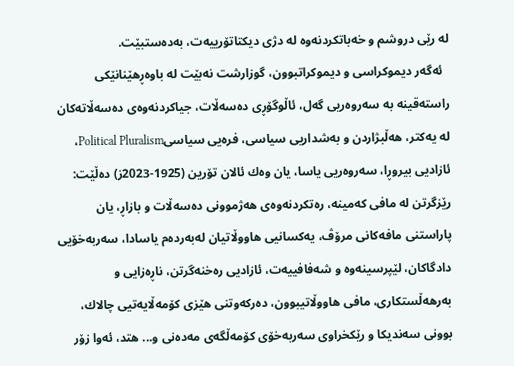له‌ رێی دروشم و خه‌باتكردنه‌وه‌ له‌ دژی دیكتاتۆرییه‌ت،‌ به‌ده‌ستبێت.
  ئه‌گه‌ر دیموكراسی و دیموكراتبوون، گوزارشت نه‌بێت له‌ باوه‌ڕهێنانێكی راسته‌قینه‌ به‌ سه‌روه‌ریی گه‌ل، ئاڵوگۆڕی ده‌سه‌ڵات، جیاكردنه‌وه‌ی ده‌سه‌ڵاته‌كان له‌ یه‌كتر، هه‌ڵبژاردن و به‌شداریی سیاسی، فره‌یی سیاسیPolitical Pluralism، ئازادیی بیروڕا، سه‌روه‌ریی یاسا، یان وه‌ك ئالان تۆرین (1925-2023ز) ده‌ڵێت: رێزگرتن له‌ مافی كه‌مینه، ره‌تكردنه‌وه‌ی هه‌ژموونی ده‌سه‌ڵات و بازاڕ، یان پاراستنی مافه‌كانی مرۆڤ، یه‌كسانیی هاووڵاتیان له‌به‌رده‌م یاسادا، سه‌ربه‌خۆیی دادگاكان، لێپرسینه‌وه‌ و شه‌فافییه‌ت، ‌ئازادیی ره‌خنه‌گرتن، ناڕه‌زایی و به‌رهه‌ڵستكاری، مافی هاووڵاتیبوون، ده‌ركه‌وتنی هێزی كۆمه‌ڵایه‌تیی چالاك، بوونی سه‌ندیكا و رێكخراوی‌ سه‌ربه‌خۆی كۆمه‌ڵگه‌ی مه‌ده‌نی و... هتد، ئه‌وا زۆر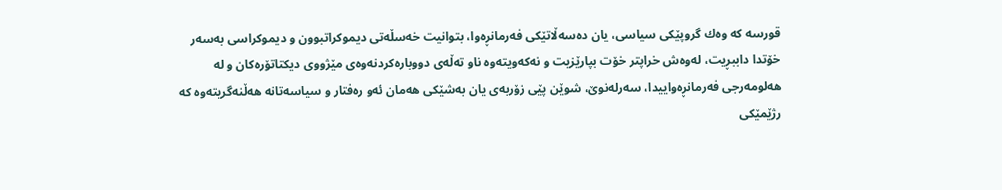قورسه‌ كه‌ وه‌ك گروپێكی سیاسی، یان ده‌سه‌ڵاتێكی فه‌رمانڕه‌وا، بتوانیت خه‌سڵه‌تی دیموكراتبوون و دیموكراسی به‌سه‌ر خۆتدا داببڕیت، له‌وه‌ش خراپتر خۆت بپارێزیت و نه‌كه‌ویته‌وه‌ ناو ته‌ڵه‌ی دووباره‌كردنه‌وه‌ی مێژووی دیكتاتۆره‌كان و له‌ هه‌لومه‌رجی فه‌رمانڕه‌واییدا، سه‌رله‌نوێ، شوێن پێی زۆربه‌ی یان به‌شێكی هه‌مان ئه‌و ره‌فتار و سیاسه‌تانه‌ هه‌ڵنه‌گریته‌وه‌ كه‌ رژێمێكی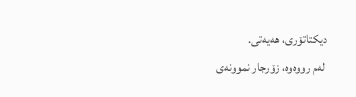دیكتاتۆری، هه‌یه‌تی.
 له‌م رووه‌وه‌، زۆرجار نموونه‌ی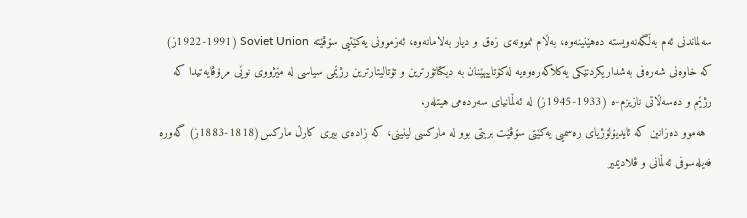سه‌لماندنی ئه‌م به‌ڵگه‌نه‌‌ویسته‌ ده‌هێنینه‌وه‌، به‌ڵام نموونه‌ی‌ زه‌ق و دیار به‌لامانه‌وه‌، ئه‌زموونی یه‌كێتیی سۆڤێته‌ Soviet Union (1922-1991ز) كه‌ خاوه‌نی شه‌ره‌فی به‌شداریكردنێكی یه‌كلاكه‌ره‌وه‌یه‌ له‌كۆتاییهێنان‌ به‌‌ دیكتاتۆرترین و تۆتالیتارترین رژێمی سیاسی له‌ مێژووی نوێی مرۆڤایه‌تیدا كه‌ رژێم و ده‌سه‌ڵاتی نازیزم-ه (1933-1945ز) له‌ ئه‌ڵمانیای سه‌رده‌می هیتله‌ر.
  هه‌موو ده‌زانین كه‌ ئایدیۆلۆژیای ره‌سمیی یه‌كێتی سۆڤێت بریتی بوو له‌ ماركسی لینینی، كه‌ زاده‌ی بیری كارڵ ماركس(1818-1883ز) گه‌وره‌ فه‌یله‌سوفی ئه‌ڵمانی و ڤلادیمیر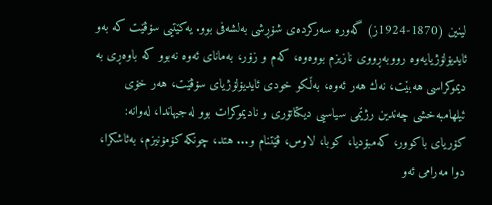لینین (1870-1924ز) گه‌وره‌ سه‌ركرده‌ی شۆڕشی به‌لشه‌فی بوو. یه‌كێتیی سۆڤێت كه‌ به‌و ئایدیۆلۆژیایه‌وه‌ رووبه‌ڕووی نازیزم بووه‌وه‌، كه‌م و زۆر، به‌مانای ئه‌وه‌ نه‌بوو كه‌ باوه‌ڕی به‌ دیموكراسی هه‌بێت، نه‌ك هه‌ر ئه‌وه‌، به‌ڵكو خودی ئایدیۆلۆژیای سۆڤێت، هه‌ر‌ خۆی ئیلهامبه‌خشی چه‌ندین رژێمی سیاسیی دیكتاتۆری و نادیموكرات بوو له‌جیهاندا، له‌وانه‌: كۆریای باكوور، كه‌مبۆدیا، كوبا، لاوس، ڤێتنام و... هتد، چونكه‌ كۆمۆنیزم، به‌ئاشكرا، دوا مه‌رامی ئه‌و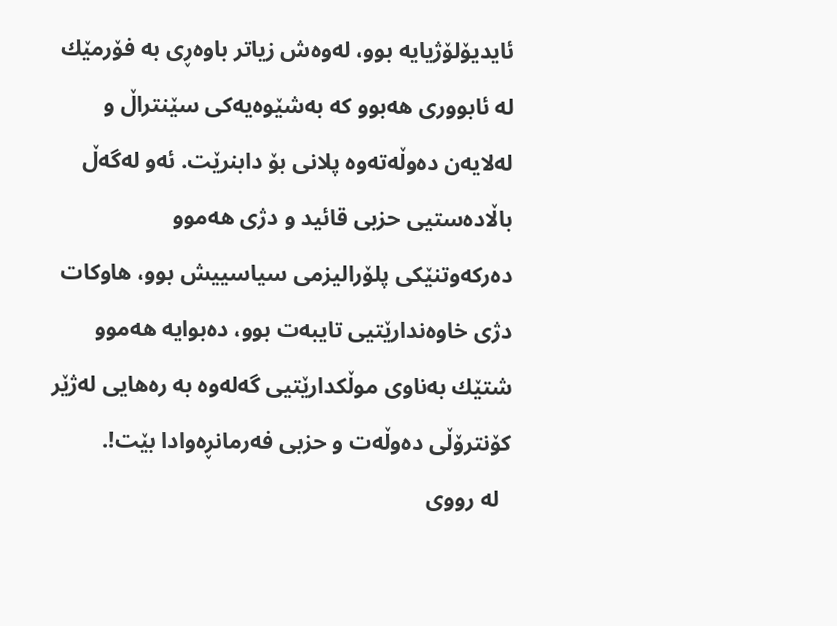ئایدیۆلۆژیایه‌ بوو، له‌وه‌ش زیاتر باوه‌ڕی به‌ فۆرمێك له‌ ئابووری هه‌بوو كه‌ به‌شێوه‌یه‌كی سێنتراڵ و له‌لایه‌ن ده‌وڵه‌ته‌وه‌ پلانی بۆ دابنرێت. ئه‌و له‌گه‌ڵ باڵاده‌ستیی حزبی قائید و دژی هه‌موو ده‌ركه‌وتنێكی پلۆرالیزمی سیاسییش بوو، هاوكات دژی خاوه‌ندارێتیی تایبه‌ت ‌بوو، ده‌بوایه‌ هه‌موو شتێك به‌ناوی موڵكدارێتیی گه‌له‌وه‌ به‌ ره‌هایی له‌ژێر كۆنترۆڵی ده‌وڵه‌ت و حزبی فه‌رمانڕه‌وادا بێت!.
  له‌ رووی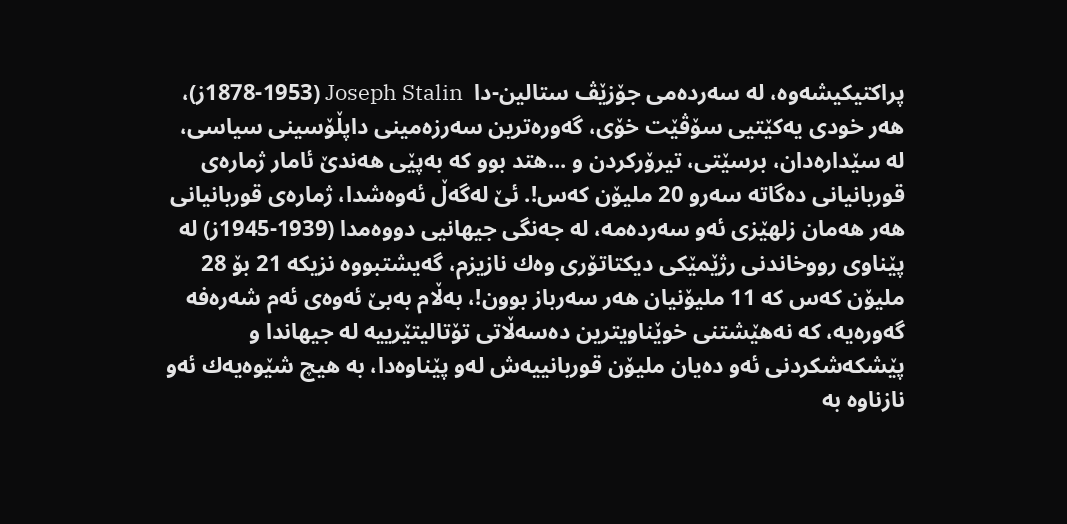پراكتیكیشه‌وه‌، له‌ سه‌رده‌می جۆزێڤ ستالین-دا  Joseph Stalin (1878-1953ز)، هه‌ر خودی یه‌كێتیی سۆڤێت خۆی، گه‌وره‌ترین سه‌رزه‌مینی داپڵۆسینی سیاسی، له‌ سێداره‌دان، برسێتی، تیرۆركردن و ...هتد بوو كه‌ به‌پێی هه‌ندێ ئامار ژماره‌ی قوربانیانی ده‌گاته‌ سه‌رو 20 ملیۆن كه‌س!. ئێ له‌گه‌ڵ ئه‌وه‌شدا، ژماره‌ی قوربانیانی هه‌ر هه‌مان زلهێزی ئه‌و سه‌رده‌مه‌، له‌ جه‌نگی جیهانیی دووه‌مدا (1939-1945ز) له‌ پێناوی رووخاندنی رژێمێكی دیكتاتۆری وه‌ك نازیزم، گه‌یشتبووه‌ نزیكه‌ 21 بۆ 28 ملیۆن كه‌س كه‌ 11 ملیۆنیان هه‌ر سه‌رباز بوون!، به‌ڵام به‌بێ ئه‌وه‌ی ئه‌م شه‌ره‌فه‌ گه‌وره‌یه،‌ كه‌ نه‌هێشتنی خوێناویترین ده‌سه‌ڵاتی تۆتالیتێرییه‌ له‌ جیهاندا و پێشكه‌شكردنی ئه‌و ده‌یان ملیۆن قوربانییه‌ش له‌و پێناوه‌دا، به‌ هیچ شێوه‌یه‌ك ئه‌و نازناوه‌ به‌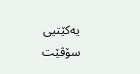یه‌كێتیی سۆڤێت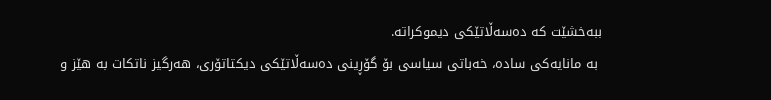ببه‌خشێت كه‌ ده‌سه‌ڵاتێكی دیموكراته‌.
 به‌ مانایه‌كی ساده‌، خه‌باتی سیاسی بۆ گۆڕینی ده‌سه‌ڵاتێكی دیكتاتۆری، هه‌رگیز ناتكات به‌ هێز و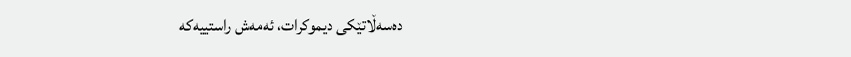ده‌سه‌ڵاتێكی دیموكرات، ئه‌مه‌ش راستییه‌كه‌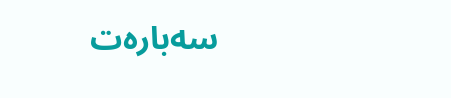سه‌باره‌ت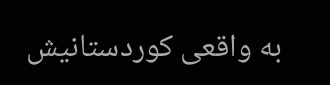به‌ واقعی كوردستانیش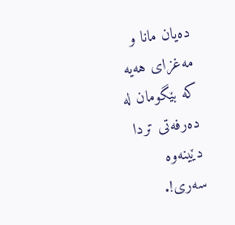ده‌یان مانا و مه‌غزای هه‌یه‌ كه‌ بێگومان له‌ ده‌رفه‌تی تردا دێینه‌وه‌ سه‌ری!.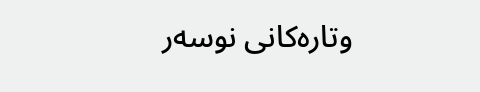وتارەکانی نوسەر